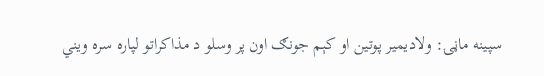سپینه ماڼۍ: ولادیمیر پوتین او کېم جونګ اون پر وسلو د مذاکراتو لپاره سره ویني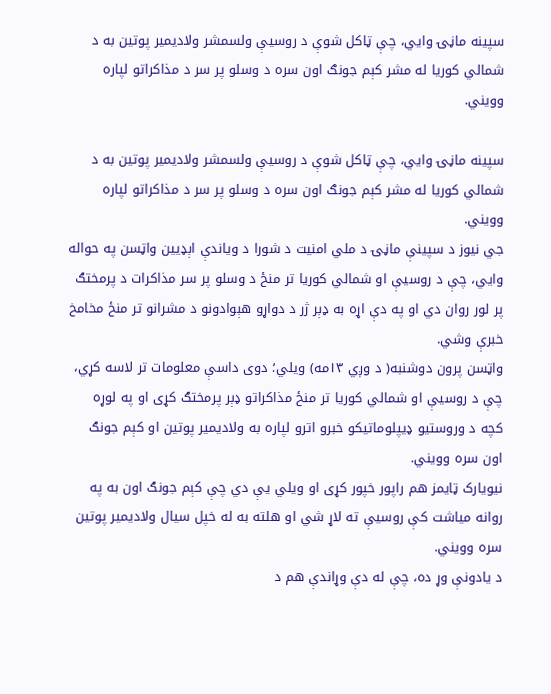سپینه ماڼۍ وايي، چې ټاکل شوې د روسیې ولسمشر ولادیمیر پوتین به د شمالي کوریا له مشر کېم جونګ اون سره د وسلو پر سر د مذاکراتو لپاره وویني.

سپینه ماڼۍ وايي، چې ټاکل شوې د روسیې ولسمشر ولادیمیر پوتین به د شمالي کوریا له مشر کېم جونګ اون سره د وسلو پر سر د مذاکراتو لپاره وویني.
جي نیوز د سپینې ماڼۍ د ملي امنیت د شورا د ویاندې اېډیین واټسن په حواله وايي، چې د روسیې او شمالي کوریا تر منځ د وسلو پر سر مذاکرات د پرمختګ پر لور روان دي او په دې اړه به ډېر ژر د دواړو هېوادونو د مشرانو تر منځ مخامخ خبرې وشي.
واټسن پرون دوشنبه( د وږي ۱۳مه) ویلي؛ دوی داسې معلومات تر لاسه کړي، چې د روسیې او شمالي کوریا تر منځ مذاکراتو ډېر پرمختګ کړی او په لوړه کچه د وروستیو ډیپلوماتیکو خبرو اترو لپاره به ولادیمیر پوتین او کېم جونګ اون سره وویني.
نیویارک ټایمز هم راپور خپور کړی او ویلي یې دي چې کېم جونګ اون به په روانه میاشت کې روسیې ته لاړ شي او هلته به له خپل سیال ولادیمیر پوتین سره وویني.
د یادونې وړ ده، چې له دې وړاندې هم د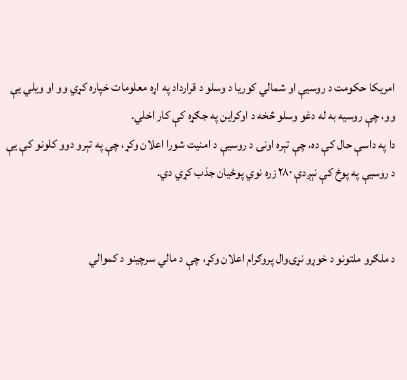امریکا حکومت د روسیې او شمالي کوریا د وسلو د قرارداد په اړه معلومات خپاره کړي وو او ویلي یې وو، چې روسیه به له دغو وسلو څخه د اوکراین په جګړه کې کار اخلي.
دا په داسې حال کې ده، چې تېره اونۍ د روسیې د امنیت شورا اعلان وکړ، چې په تېرو دوو کلونو کې یې د روسیې په پوځ کې نېږدې ۲۸۰ زره نوي پوځیان جذب کړي دي.


د ملګرو ملتونو د خوړو نړۍوال پروګرام اعلان وکړ، چې د مالي سرچینو د کموالي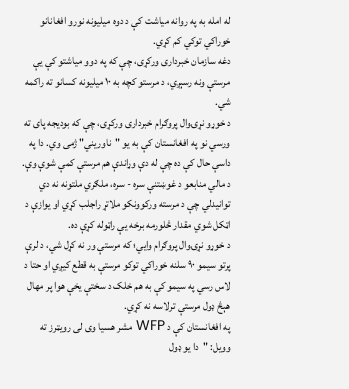له امله به په روانه میاشت کې د دوه میلیونه نورو افغانانو خوراکي توکي کم کړي.
دغه سازمان خبرداری ورکړی، چې که په دوو میاشتو کې یې مرستې ونه رسېږي، د مرستو کچه به ۱۰ میلیونه کسانو ته راکمه شي.
د خوړو نړۍوال پروګرام خبرداری ورکړی، چې که بودیجه پای ته ورسي نو په افغانستان کې به یو "ناوریني" ژمی وي. دا په داسې حال کې ده چې له دې وړاندې هم مرستې کمې شوې وې.
د مالي منابعو د غوښتنې سره - سره، ملګري ملتونه نه دي توانیدلي چې د مرسته ورکوونکو ملاتړ راجلب کړي او یوازې د اټکل شوي مقدار څلورمه برخه یې راټوله کړې ده.
د خوړو نړۍوال پروګرام وايي؛ که مرستې ور نه کړل شي، د لرې پرتو سیمو ۹۰ سلنه خوراکي توکو مرستې به قطع کیږي او حتا د لاس رسي په سیمو کې به هم خلک د سختې یخې هوا پر مهال هېڅ ډول مرستې ترلاسه نه کړي.
په افغانستان کې د WFP مشر هسیا وی لی رویټرز ته وویل: "دا یو ډول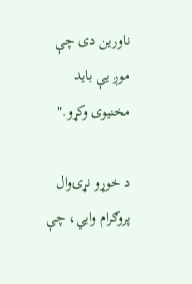ناورین دی چې موږ یې باید مخنیوی وکړو."

د خوړو نړۍوال پروګرام وايي، چې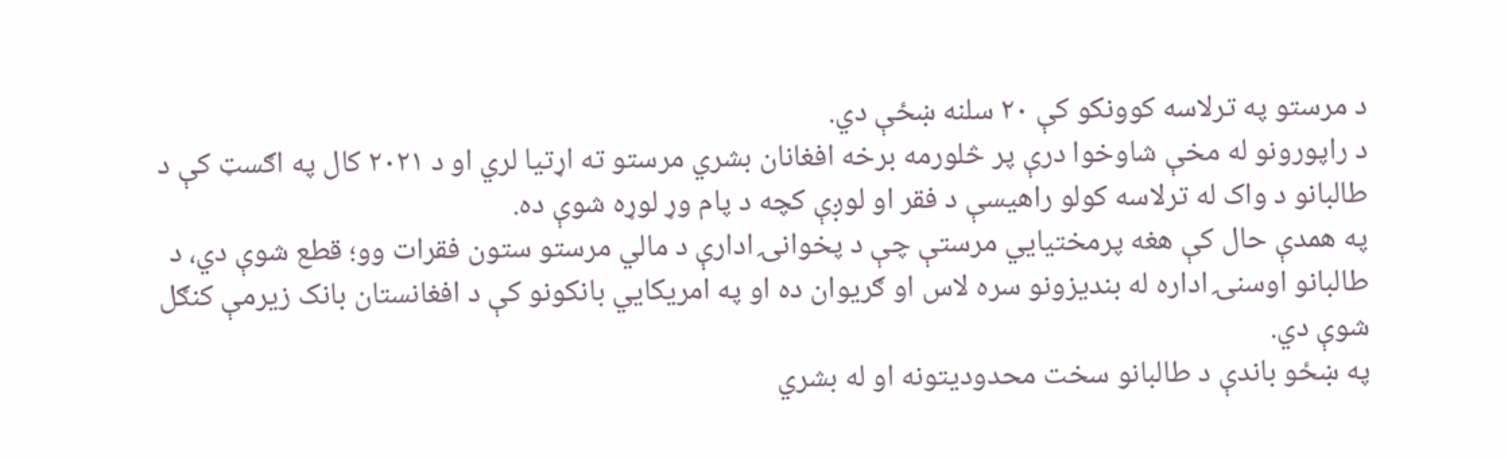د مرستو په ترلاسه کوونکو کې ۲۰ سلنه ښځې دي.
د راپورونو له مخې شاوخوا درې پر څلورمه برخه افغانان بشري مرستو ته اړتیا لري او د ۲۰۲۱ کال په اګسټ کې د طالبانو د واک له ترلاسه کولو راهیسې د فقر او لوږې کچه د پام وړ لوړه شوې ده.
په همدې حال کې هغه پرمختیايي مرستې چې د پخوانۍ ادارې د مالي مرستو ستون فقرات وو؛ قطع شوې دي، د طالبانو اوسنۍ اداره له بندیزونو سره لاس او ګریوان ده او په امریکايي بانکونو کې د افغانستان بانک زیرمې کنګل شوې دي.
په ښځو باندې د طالبانو سخت محدودیتونه او له بشري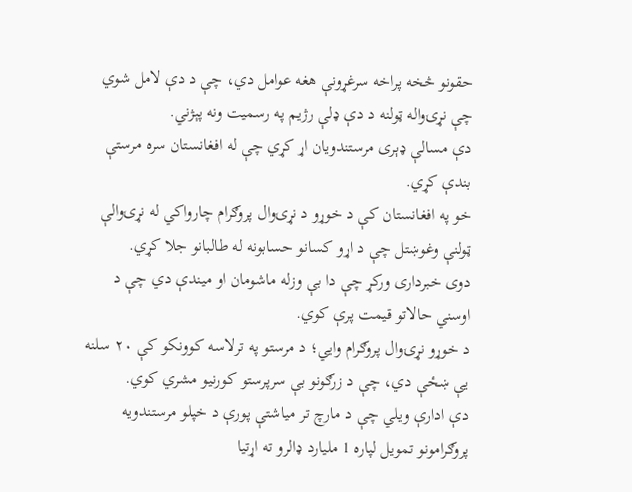حقونو څخه پراخه سرغړونې هغه عوامل دي، چې د دې لامل شوي چې نړۍواله ټولنه د دې ډلې رژیم په رسمیت ونه پېژني.
دې مسالې ډېری مرستندویان اړ کړي چې له افغانستان سره مرستې بندې کړي.
خو په افغانستان کې د خوړو د نړۍوال پروګرام چارواکي له نړۍوالې ټولنې وغوښتل چې د اړو کسانو حسابونه له طالبانو جلا کړي.
دوی خبرداری ورکړ چې دا بې وزله ماشومان او میندې دي چې د اوسني حالاتو قیمت پرې کوي.
د خوړو نړۍوال پروګرام وايي؛ د مرستو په ترلاسه کوونکو کې ۲۰ سلنه یې ښځې دي، چې د زرګونو بې سرپرستو کورنیو مشري کوي.
دې ادارې ویلي چې د مارچ تر میاشتې پورې د خپلو مرستندویه پروګرامونو تمویل لپاره 1 ملیارد ډالرو ته اړتیا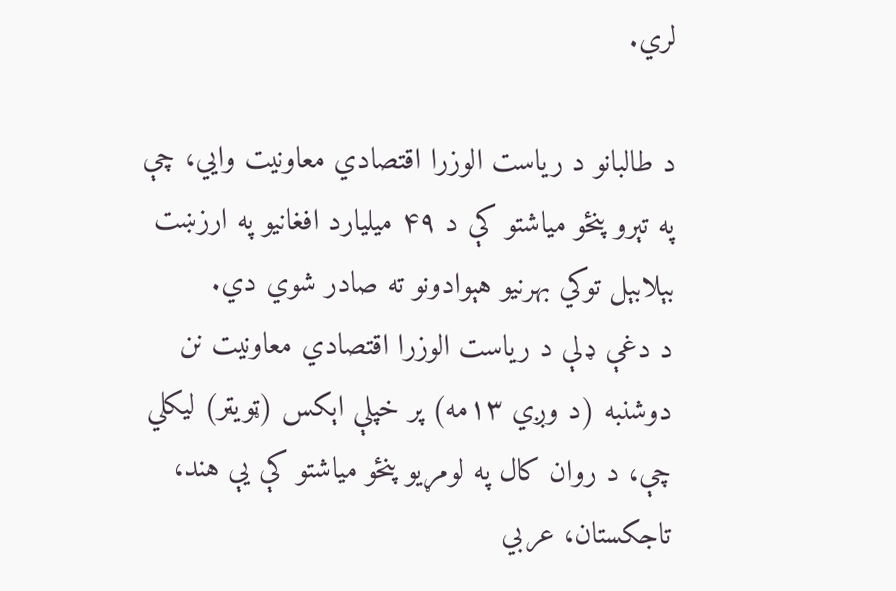لري.

د طالبانو د ریاست الوزرا اقتصادي معاونیت وایي، چې په تېرو پنځو میاشتو کې د ۴۹ میلیارد افغانیو په ارزښت بېلابېل توکي بهرنیو هېوادونو ته صادر شوي دي.
د دغې ډلې د ریاست الوزرا اقتصادي معاونیت نن دوشنبه (د وږي ۱۳مه) پر خپلې اېکس (ټویټر) لیکلي چې، د روان کال په لومړیو پنځو میاشتو کې یې هند، تاجکستان، عربي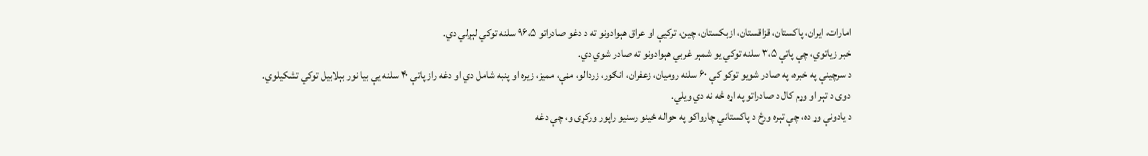امارات، ایران، پاکستان، قزاقستان، ازبکستان، چین، ترکیې او عراق هېوادونو ته د دغو صادراتو ۹۶،۵ سلنه توکي لېږلي دي.
خبر زیاتوي، چې پاتې ۳،۵ سلنه توکي یو شمېر غربي هېوادونو ته صادر شوي دي.
د سرچینې په خبره، په صادر شویو توکو کې ۶۰ سلنه رومیان، زعفران، انګور، زردالو، مڼې، ممیز، زیره او پنبه شامل دي او دغه راز پاتې ۴۰ سلنه یې بیا نور بېلابیل توکي تشکیلوي.
دوی د تېر او وړم کال د صادراتو په اړه څه نه دي ویلي.
د یادونې وړ ده، چې تېره ورځ د پاکستاني چارواکو په حواله ځینو رسنیو راپور ورکړی و، چې دغه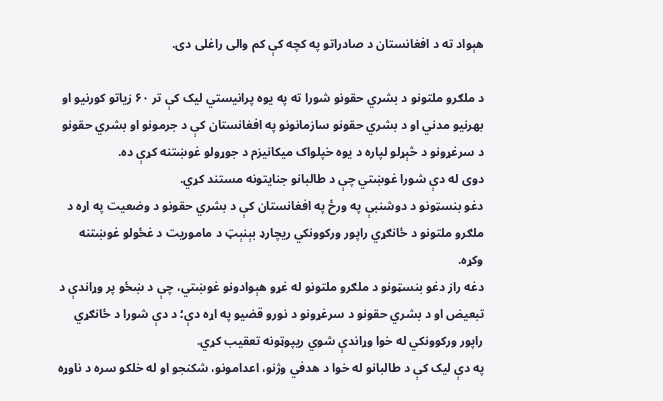هېواد ته د افغانستان د صادراتو په کچه کې کم والی راغلی دی.

د ملګرو ملتونو د بشري حقونو شورا ته په یوه پرانیستي لیک کې تر ۶۰ زیاتو کورنیو او بهرنیو مدني او د بشري حقونو سازمانونو په افغانستان کې د جرمونو او بشري حقونو د سرغړونو د څېړلو لپاره د یوه خپلواک میکانیزم د جوړولو غوښتنه کړې ده.
دوی له دې شورا غوښتي چې د طالبانو جنایتونه مستند کړي.
دغو بنسټونو د دوشنبې په ورځ په افغانستان کې د بشري حقونو د وضعیت په اړه د ملګرو ملتونو د ځانګړي راپور ورکوونکي ریچارډ بېنېټ د ماموریت د غځولو غوښتنه وکړه.
دغه راز دغو بنسټونو د ملګرو ملتونو له غړو هېوادونو غوښتي، چې د ښځو پر وړاندې د تبعیض او د بشري حقونو د سرغړونو د نورو قضیو په اړه دې؛ د دې شورا د ځانګړي راپور ورکوونکي له خوا وړاندې شوي ریپوټونه تعقیب کړي.
په دې لیک کې د طالبانو له خوا د هدفي وژنو، اعدامونو، شکنجو او له خلکو سره د ناوړه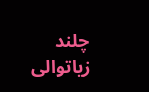چلند زیاتوالی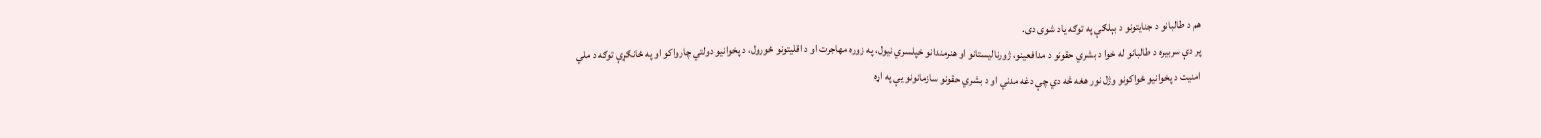هم د طالبانو د جنایتونو د بېلګې په توګه یاد شوی دی.
پر دې سربیره د طالبانو له خوا د بشري حقونو د مدافعینو، ژورنالیستانو او هنرمندانو خپلسري نیول، په زوره مهاجرت او د اقلیتونو ځورول، د پخوانیو دولتي چارواکو او په ځانګړې توګه د ملي امنیت د پخوانیو ځواکونو وژل نور هغه څه دي چې دغه مدني او د بشري حقونو سازمانونو یې په اړه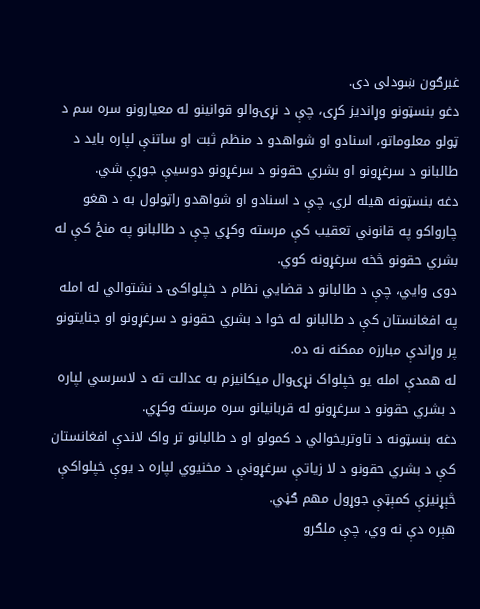غبرګون ښودلی دی.
دغو بنسټونو وړاندیز کړی، چې د نړۍوالو قوانینو له معیارونو سره سم د ټولو معلوماتو، اسنادو او شواهدو د منظم ثبت او ساتنې لپاره باید د طالبانو د سرغړونو او بشري حقونو د سرغړونو دوسیې جوړې شي.
دغه بنسټونه هیله لري، چې د اسنادو او شواهدو راټولول به د هغو چارواکو په قانوني تعقیب کې مرسته وکړي چې د طالبانو په منځ کې له بشري حقونو څخه سرغړونه کوي.
دوی وايي، چې د طالبانو د قضايي نظام د خپلواکۍ د نشتوالي له امله په افغانستان کې د طالبانو له خوا د بشري حقونو د سرغړونو او جنايتونو پر وړاندې مبارزه ممکنه نه ده.
له همدې امله یو خپلواک نړۍوال میکانیزم به عدالت ته د لاسرسي لپاره د بشري حقونو د سرغړونو له قربانیانو سره مرسته وکړي.
دغه بنسټونه د تاوتریخوالي د کمولو او د طالبانو تر واک لاندې افغانستان کې د بشري حقونو د لا زیاتې سرغړونې د مخنیوي لپاره د یوې خپلواکې څېړنیزې کمېټې جوړول مهم ګڼي.
هېره دې نه وي، چې ملګرو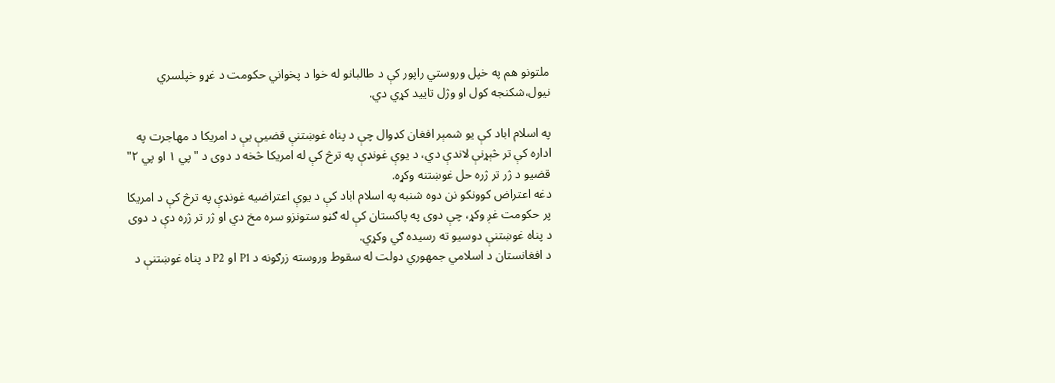ملتونو هم په خپل وروستي راپور کې د طالبانو له خوا د پخواني حکومت د غړو خپلسري نیول،شکنجه کول او وژل تایید کړي دي.

په اسلام اباد کې یو شمېر افغان کډوال چې د پناه غوښتنې قضیې یې د امریکا د مهاجرت په اداره کې تر څېړنې لاندې دي، د یوې غونډې په ترڅ کې له امریکا څخه د دوی د "پي ۱ او پي ۲" قضیو د ژر تر ژره حل غوښتنه وکړه.
دغه اعتراض کوونکو نن دوه شنبه په اسلام اباد کې د یوې اعتراضیه غونډې په ترڅ کې د امریکا پر حکومت غږ وکړ، چې دوی په پاکستان کې له ګڼو ستونزو سره مخ دي او ژر تر ژره دې د دوی د پناه غوښتنې دوسیو ته رسیده ګي وکړي.
د افغانستان د اسلامي جمهوري دولت له سقوط وروسته زرګونه د P1 او P2 د پناه غوښتنې د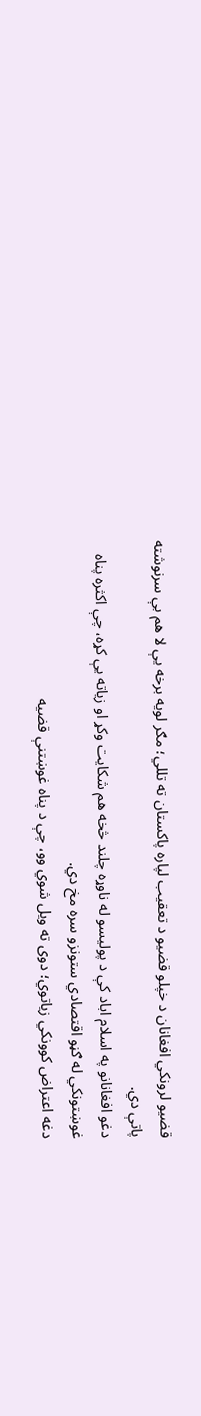قضیو لرونکي افغانان د خپلو قضیو د تعقیب لپاره پاکستان ته تللي؛ مګر لویه برخه یې لا هم بې سرنوشته پاتې دي.
دغو افغانانو په اسلام اباد کې د پولیسو له ناوړه چلند څخه هم شکایت وکړ او زیاته یې کړه، چې اکثره پناه غوښتونکي له ګڼو اقتصادي ستونزو سره مخ دي.
دغه اعتراض کوونکي زیاتوي؛ دوی ته ویل شوي وو، چې د پناه غوښتنې قضیه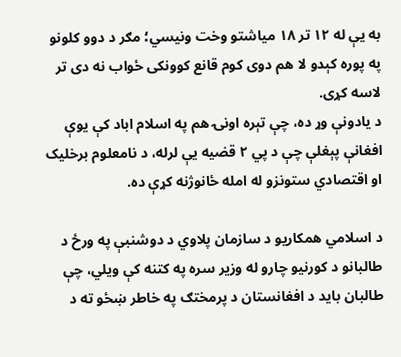به یې له ۱۲ تر ۱۸ میاشتو وخت ونیسي؛ مګر د دوو کلونو په پوره کېدو لا هم دوی کوم قانع کوونکی ځواب نه دی تر لاسه کړی.
د یادونې وړ ده، چې تېره اونۍ هم په اسلام اباد کې یوې افغانې پېغلې چې د پي ۲ قضیه یې لرله، د نامعلوم برخلیک او اقتصادي ستونزو له امله ځانوژنه کړې ده.

د اسلامي همکاریو د سازمان پلاوي د دوشنبې په ورځ د طالبانو د کورنیو چارو له وزیر سره په کتنه کې ویلي، چې طالبان باید د افغانستان د پرمختګ په خاطر ښځو ته د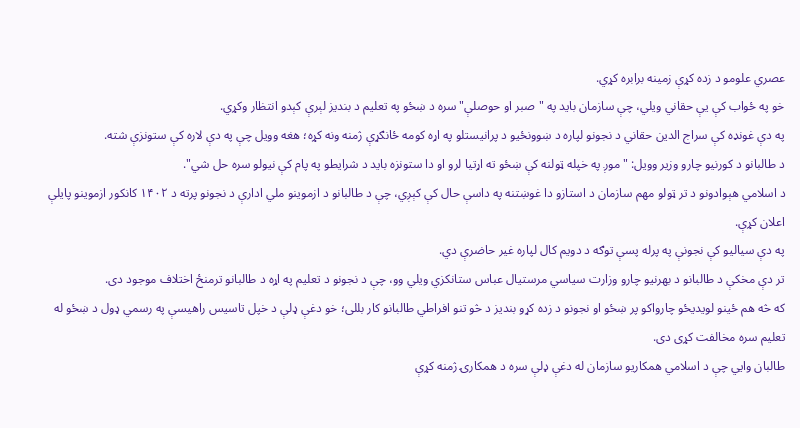عصري علومو د زده کړې زمینه برابره کړي.
خو په ځواب کې یې حقاني ویلي، چې سازمان باید په "صبر او حوصلې" سره د ښځو په تعلیم د بندیز لېرې کېدو انتظار وکړي.
په دې غونډه کې سراج الدين حقاني د نجونو لپاره د ښوونځيو د پرانيستلو په اړه کومه ځانګړې ژمنه ونه کړه؛ هغه وويل چې په دې لاره کې ستونزې شته.
د طالبانو د کورنیو چارو وزیر وویل: "موږ په خپله ټولنه کې ښځو ته اړتیا لرو او دا ستونزه باید د شرایطو په پام کې نیولو سره حل شي".
د اسلامي هېوادونو د تر ټولو مهم سازمان د استازو دا غوښتنه په داسې حال کې کېږي، چې د طالبانو د ازموینو ملي ادارې د نجونو پرته د ۱۴۰۲ کانکور ازموینو پایلې اعلان کړې.
په دې سیالیو کې نجونې په پرله پسې توګه د دویم کال لپاره غیر حاضرې دي.
تر دې مخکې د طالبانو د بهرنیو چارو وزارت سیاسي مرستیال عباس ستانکزي ویلي وو، چې د نجونو د تعلیم په اړه د طالبانو ترمنځ اختلاف موجود دی.
که څه هم ځینو لویدیځو چارواکو پر ښځو او نجونو د زده کړو بندیز د څو تنو افراطي طالبانو کار بللی؛ خو دغې ډلې د خپل تاسیس راهیسې په رسمي ډول د ښځو له تعلیم سره مخالفت کړی دی.
طالبان وايي چې د اسلامي همکاریو سازمان له دغې ډلې سره د همکارۍ ژمنه کړې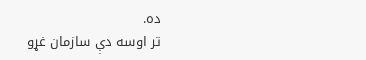ده.
تر اوسه دې سازمان غړو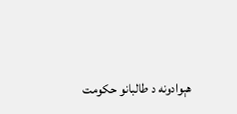هېوادونه د طالبانو حکومت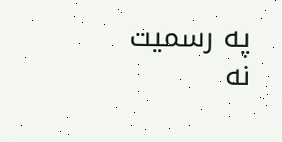په رسمیت نه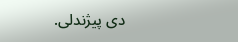دی پيژندلی.